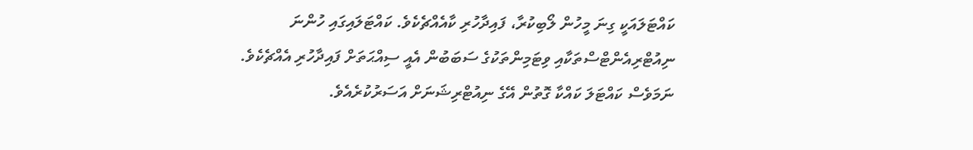ކައްޓަލައަކީ ގިނަ މީހުން ލޯބިކުރާ، ފައިދާހުރި ކާއެއްޗެކެވެ. ކައްޓަލައިގައި ހުންނަ ނިއުޓްރިއެންޓްސްތަކާއި ވިޓަމިންތަކުގެ ސަބަބުން އެއީ ސިއްޙަތަށް ފައިދާހުރި އެއްޗެކެވެ. ނަމަވެސް ކައްޓަލަ ކައްކާ ގޮތުން އޭގެ ނިއުޓްރިޝަނަށް އަސަރުކުރެއެވެ.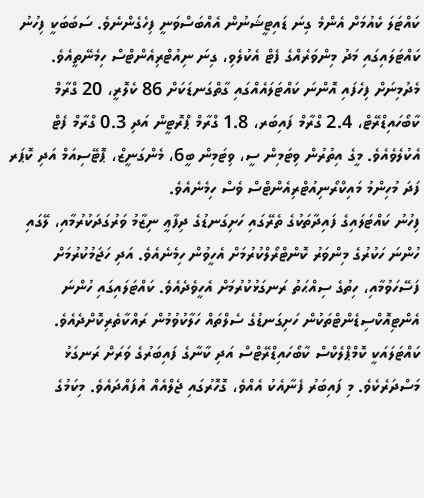ކައްޓަލަ ކެއުމަށް އެންމެ ގިނަ ޑައިޓީޝަނުން އެއްބަސްވަނީ ފިހެގެންނެވެ. ސަބަބަކީ ފިހުނު ކައްޓަލައިގައި މަދު މިންވަރެއްގެ ފެޓް އެކުލެވި، ގިނަ ނިއުޓްރިއެންޓްސް ހިމެނޭތީއެވެ.
މެދުމިނަށް ފިހެފައި އޮންނަ ކައްޓަލައެއްގައި ގާތްގަނޑަކަށް 86 ކެލޮރީ، 20 ގްރާމް ކާބޯހައިޑްރޭޓް، 2.4 ގްރާމް ފައިބަރ، 1.8 ގްރާމް ޕްރޮޓީން އަދި 0.3 ގްރާމް ފެޓް އެކުލެވެއެވެ. މީގެ އިތުރުން ވިޓަމިން ސީ، ވިޓަމިން ބީ6، މެންގަނީޒް، ޕޮޓޭސިއަމް އަދި ކޮޕަރ ފަދަ މުހިންމު މައިކްރޯނިއުޓްރިއެންޓްސް ވެސް ހިމެނެއެވެ.
ފިހުނު ކައްޓަލައިގެ ފައިދާތަކުގެ ތެރޭގައި ހަށިގަނޑުގެ ދިފާޢީ ނިޒާމު ވަރުގަދަކުރުމާއި، ލޭގައި ހުންނަ ހަކުރުގެ މިންވަރު ކޮންޓްރޯލްކުރުމަށް އެހީވުން ހިމެނެއެވެ. އަދި ހަޖަމުކުރުމަށް ފަސޭހަވުމާއި، ހިތުގެ ސިއްޙަތު ރަނގަޅުކުރުމަށް އެހީވެދެއެވެ. ކައްޓަލައިގައި ހުންނަ އެންޓިއޮކްސިޑެންޓްތަކުން ހަށިގަނޑުގެ ސެލްތައް ހަލާކުވުމުން ރައްކާތެރިކޮށްދެއެވެ.
ކައްޓަލައަކީ ކޮމްޕްލެކްސް ކާބޯހައިޑްރޭޓްސް އަދި ކާނާގެ ފައިބަރުގެ ވަރަށް ރަނގަޅު މަސްދަރެކެވެ. މި ފައިބަރު ފެނާއެކު އެއްވެ، ގޮހޮރުގައި ޖެލްއެއް އުފައްދައެވެ. މިކަމުގެ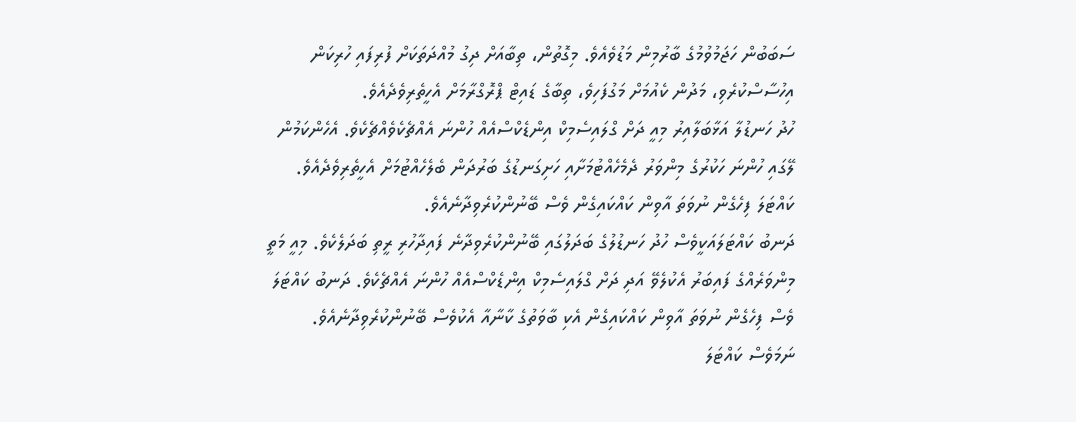ސަބަބުން ހަޖަމުވުމުގެ ބާރުމިން މަޑުވެއެވެ. މިގޮތުން، ތިބާއަށް ދިގު މުއްދަތަކަށް ފުރިފައި ހުރިކަން އިހުސާސްކުރެވި، މަދުން ކެއުމަށް މަގުފަހިވެ، ތިބާގެ ޑައިޓް ޕްރޮގްރާމަށް އެހީތެރިވެދެއެވެ.
ހުދު ހަނޑުލާ އަޅާބަލާއިރު މިއީ ދަށް ގްލައިސެމިކް އިންޑެކްސްއެއް ހުންނަ އެއްޗެކެވެއްޗެކެވެ. އެހެންކަމުން ލޭގައި ހުންނަ ހަކުރުގެ މިންވަރު ދެމެހެއްޓުމަށާއި ހަށިގަނޑުގެ ބަރުދަން ބެލެހެއްޓުމަށް އެހީތެރިވެދެއެވެ. ކައްޓަލަ ފިހެގެން ނުވަތަ އާވިން ކައްކައިގެން ވެސް ބޭނުންކުރެވިދާނެއެވެ.
ދަނބު ކައްޓަލައަކީވެސް ހުދު ހަނޑުލުގެ ބަދަލުގައި ބޭނުންކުރެވިދާނެ ފައިދާހުރި ރީތި ބަދަލެކެވެ. މިއީ މަތީ މިންވަރެއްގެ ފައިބަރު އެކުލެވޭ އަދި ދަށް ގްލައިސެމިކް އިންޑެކްސްއެއް ހުންނަ އެއްޗެކެވެ. ދަނބު ކައްޓަލަ ވެސް ފިހެގެން ނުވަތަ އާވިން ކައްކައިގެން އެކި ބާވަތުގެ ކާނާއާ އެކުވެސް ބޭނުންކުރެވިދާނެއެވެ.
ނަމަވެސް ކައްޓަލަ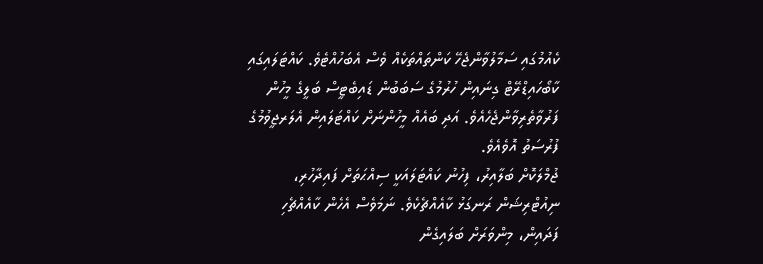ކެއުމުގައި ސަމާލުވާންޖެހޭ ކަންތައްތަކެއް ވެސް އެބަހުއްޓެވެ. ކައްޓަލައިގައި ކާބޯހައިޑްރޭޓް ގިނައިން ހުރުމުގެ ސަބަބުން ޑައިބެޓީސް ބަލީގެ މީހުން ފަރުވާތެރިވާންޖެހެއެވެ. އަދި ބައެއް މީހުންނަށް ކައްޓަލައިން އެލަރޖީވުމުގެ ފުރުސަތު އޮވެއެވެ.
ޖުމްލަކޮށް ބަލާއިރު، ފިހުނު ކައްޓަލައަކީ ސިއްޙަތަށް ފައިދާހުރި، ނިއުޓްރިޝަން ރަނގަޅު ކާއެއްޗެކެވެ. ނަމަވެސް އެހެން ކާއެއްޗެހި ފަދައިން، މިންވަރަށް ބަލައިގެން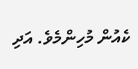ކެއުން މުހިންމެވެ. އަދި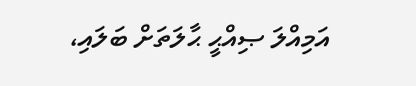އަމިއްލަ ޞިއްޙީ ޙާލަތަށް ބަލައި،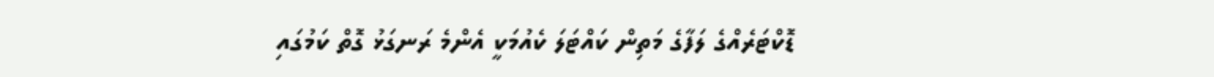ޑޮކްޓަރެއްގެ ލަފާގެ މަތިން ކައްޓަލަ ކެއުމަކީ އެންމެ ރަނގަޅު ގޮތް ކަމުގައި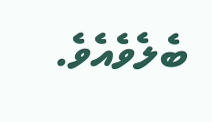ބެލެވެއެވެ.